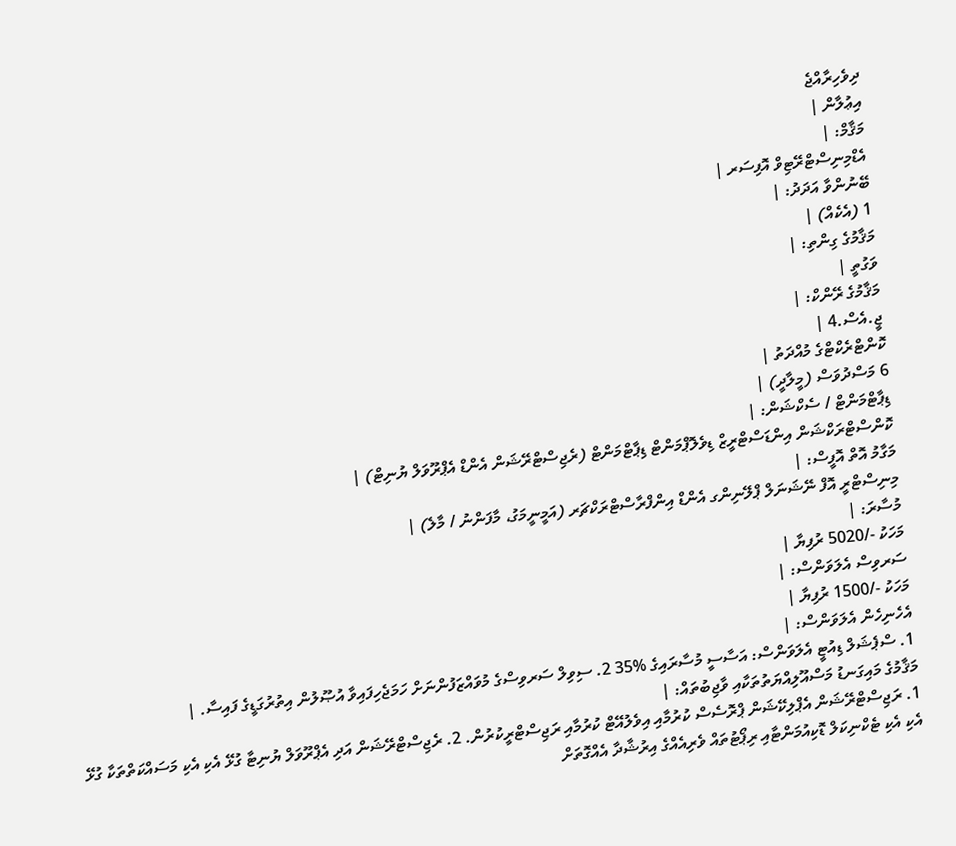ދިވެހިރާއްޖެ
އިޢުލާން |
މަޤާމް: |
އެޑްމިނިސްޓްރޭޓިވް އޮފިސަރ |
ބޭނުންވާ އަދަދު: |
1 (އެކެއް) |
މަޤާމުގެ ގިންތި: |
ވަގުތީ |
މަޤާމުގެ ރޭންކް: |
ޖީ.އެސް.4 |
ކޮންޓްރެކްޓްގެ މުއްދަތު |
6 މަސްދުވަސް (މީލާދީ) |
ޑިޕާޓްމަންޓް / ސެކްޝަން: |
ކޮންސްޓްރަކްޝަން އިންޑަސްޓްރީޒް ޑިވެލޮޕްމަންޓް ޑިޕާޓްމަންޓް (ރެޖިސްޓްރޭޝަން އެންޑް އެޕްރޫވަލް ޔުނިޓް) |
މަގާމު އޮތް އޮފީސް: |
މިނިސްޓްރީ އޮފް ނޭޝަނަލް ޕްލޭނިންގ އެންޑް އިންފްރާސްޓްރަކްޗަރ (އަމީނީމަގު، މާފަންނު / މާލެ) |
މުސާރަ: |
މަހަކު -/5020 ރުފިޔާ |
ސަރވިސް އެލަވަންސް: |
މަހަކު -/1500 ރުފިޔާ |
އެހެނިހެން އެލަވަންސް: |
1. ސްޕެޝަލް ޑިއުޓީ އެލަވަންސް: އަސާސީ މުސާރައިގެ %35 2. ސިވިލް ސަރވިސްގެ މުވައްޒަފުންނަށް ހަމަޖެހިފައިވާ އުޞޫލުން އިތުރުގަޑީގެ ފައިސާ. |
މަޤާމުގެ މައިގަނޑު މަސްއޫލިއްޔަތުތަކާއި ވާޖިބުތައް: |
1. ރަޖިސްޓްރޭޝަން އެޕްލިކޭޝަން ޕްރޮސެސް ކުރުމާއި އިވެލުއޭޓް ކުރުމާއި ރަޖިސްޓްރީކުރުން. 2. ރެޖިސްޓްރޭޝަން އަދި އެޕްރޫވަލް ޔުނިޓާ ގުޅޭ އެކި އެކި މަސައްކަތްތަކާ ގުޅޭ އެކި އެކި ޓެކްނިކަލް ޑޮކިއުމަންޓާއި ރިޕޯޓުތައް ވެރިއެއްގެ އިރުޝާދާ އެއްގޮތަށް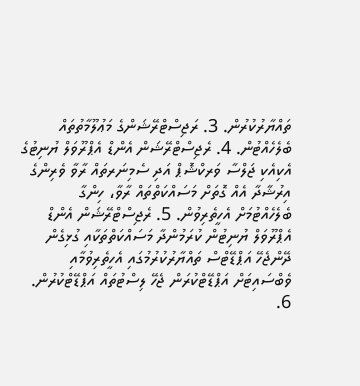ތައްޔާރުކުރުން. 3. ރަޖިސްޓްރޭޝަންގެ މަޢުލޫމާތުތައް ބެލެހެއްޓުން. 4. ރެޖިސްޓްރޭޝަން އެންޑް އެޕްރޫވަލް ޔުނިޓުގެ އެކިއެކި ޖަލްސާ ވަރކްޝޮޕް އަދި ސެމިނަރތައް ރާވާ ވެރިންގެ އިރުޝާދާ އެއް ގޮތަށް މަސައްކަތްތައް ރާވާ، ހިންގާ ބެލެހެއްޓުމަށް އެހީތެރިވުން. 5. ރެޖިސްޓްރޭޝަން އެންޑް އެޕްރޫވަލް ޔުނިޓުން ކުރަމުންދާ މަސައްކަތްތަކާއި ގުޅިގެން ދޭންޖެހޭ އަޕްޑޭޓްސް ތައްޔާރުކުރުމުގައި އެހީތެރިވުމާއި ވެބްސައިޓަށް އަޕްޑޭޓްކުރަން ޖެހޭ ލިސްޓުތައް އަޕްޑޭޓްކުރުން. 6.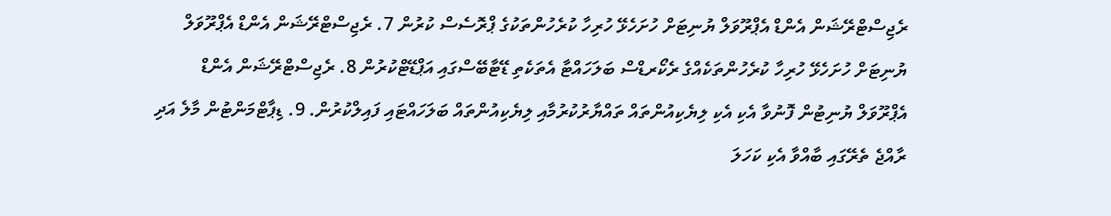ރެޖިސްޓްރޭޝަން އެންޑް އެޕްރޫވަލް ޔުނިޓަށް ހުށަހެޅޭ ހުރިހާ ކުރެހުންތަކުގެ ޕްރޮސެސް ކުރުން 7. ރެޖިސްޓްރޭޝަން އެންޑް އެޕްރޫވަލް ޔުނިޓަށް ހުށަހެޅޭ ހުރިހާ ކުރެހުންތަކެއްގެ ރެކޯރޑްސް ބަލަހައްޓާ އެތަކެތި ޑޭޓާބޭސްގައި އަޕްޑޭޓްކުރުން 8. ރެޖިސްޓްރޭޝަން އެންޑް އެޕްރޫވަލް ޔުނިޓުން ފޮނުވާ އެކި އެކި ލިޔެކިއުންތައް ތައްޔާރުކުރުމާއި ލިޔެކިއުންތައް ބަލަހައްޓައި ފައިލްކުރުން. 9. ޑިޕާޓްމަންޓުން މާލެ އަދި ރާއްޖެ ތެރޭގައި ބާއްވާ އެކި ކަހަލަ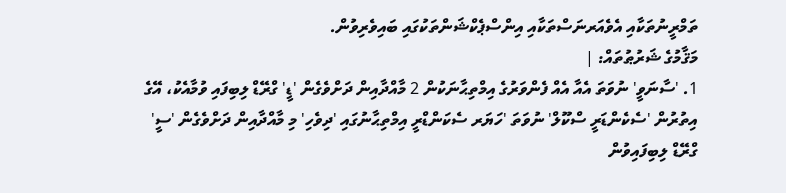ތަމްރީނުތަކާއި އެވެއަރނަސްތަކާއި އިންސްޕެކްޝަންތަކުގައި ބައިވެރިވުން.
މަޤާމުގެ ޝަރުޠުތައް: |
1. 'ސާނަވީ' ނުވަތަ އެއާ އެއް ފެންވަރުގެ އިމްތިޙާނަކުން 2 މާއްދާއިން ދަށްވެގެން 'ޑީ' ގްރޭޑް ލިބިފައި ވުމާއެކު، އޭގެ އިތުރުން 'ސެކެންޑަރީ ސްކޫލް' ނުވަތަ 'ހަޔަރ ސެކަންޑްރީ އިމްތިޙާނުގައި 'ދިވެހި' މި މާއްދާއިން ދަށްވެގެން 'ސީ' ގްރޭޑް ލިބިފައިވުން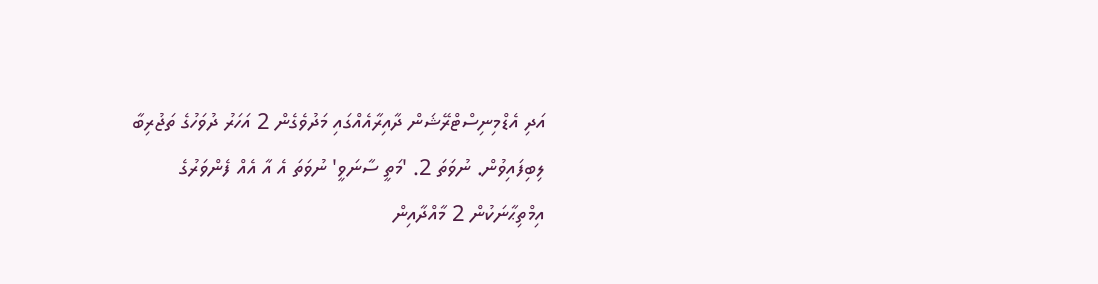އަދި އެޑްމިނިސްޓްރޭޝަން ދާއިރާއެއްގައި މަދުވެގެން 2 އަހަރު ދުވަހުގެ ތަޖުރިބާ ލިބިފައިވުން. ނުވަތަ 2. 'މަތީ ސާނަވީ' ނުވަތަ އެ އާ އެއް ފެންވަރުގެ އިމްތިޙާނަކުން 2 މާއްދާއިން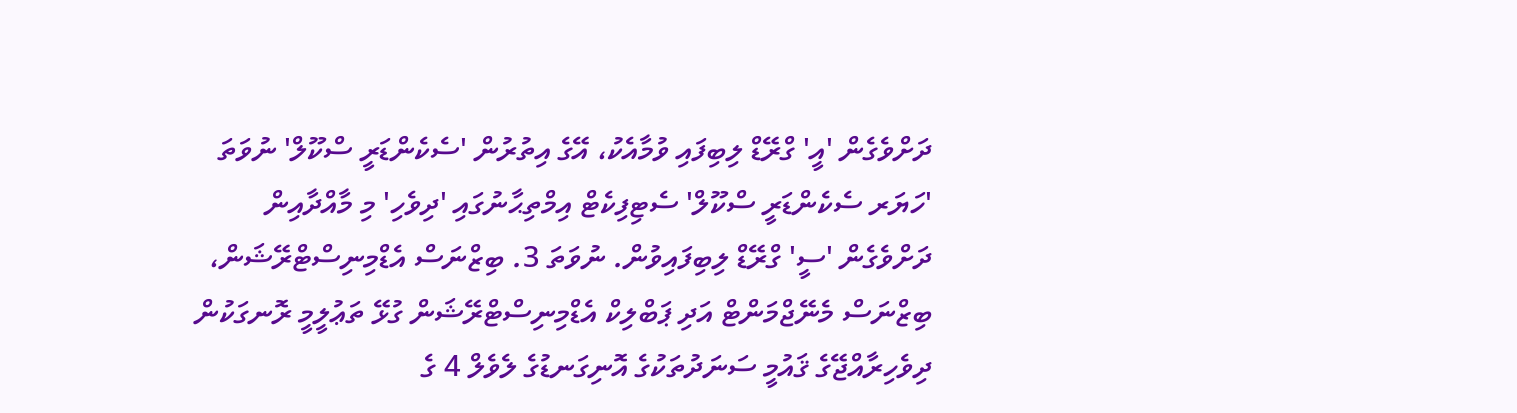ދަށްވެގެން 'އީ' ގްރޭޑް ލިބިފައި ވުމާއެކު، އޭގެ އިތުރުން 'ސެކެންޑަރީ ސްކޫލް' ނުވަތަ 'ހަޔަރ ސެކެންޑަރީ ސްކޫލް' ސެޓިފިކެޓް އިމްތިޙާނުގައި 'ދިވެހި' މި މާއްދާއިން ދަށްވެގެން 'ސީ' ގްރޭޑް ލިބިފައިވުން. ނުވަތަ 3. ބިޒްނަސް އެޑްމިނިސްޓްރޭޝަން، ބިޒްނަސް މެނޭޖްމަންޓް އަދި ޕަބްލިކް އެޑްމިނިސްޓްރޭޝަން ގުޅޭ ތަޢުލީމީ ރޮނގަކުން ދިވެހިރާއްޖޭގެ ޤައުމީ ސަނަދުތަކުގެ އޮނިގަނޑުގެ ލެވެލް 4 ގެ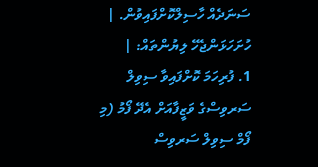ސަނަދެއް ހާސިލްކޮށްފައިވުން. |
ހުށަހަޅަންޖެހޭ ލިޔުންތައް: |
1. ފުރިހަމަ ކޮށްފައިވާ ސިވިލް ސަރވިސްގެ ވަޒީފާއަށް އެދޭ ފޯމު (މި ފޯމް ސިވިލް ސަރވިސް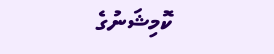ކޮމިޝަނުގެ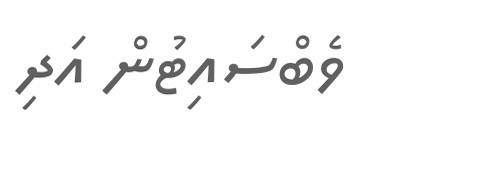ވެބްސައިޓުން އަދި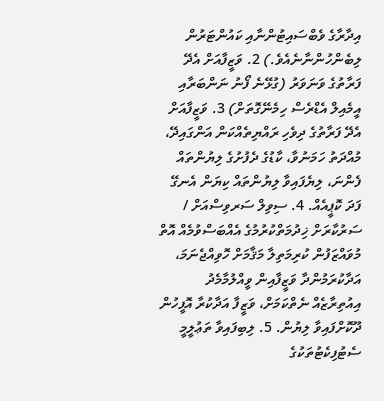އިދާރާގެ ވެބްސައިޓުންނާއި ކައުންޓަރުން ލިބެންހުންނާނެއެވެ.) 2. ވަޒީފާއަށް އެދޭ ފަރާތުގެ ވަނަވަރު (ގުޅޭނެ ފޯނު ނަންބަރާއި އީމެއިލް އެޑްރެސް ހިމެނޭގޮތަށް) 3. ވަޒީފާއަށް އެދޭ ފަރާތުގެ ދިވެހި ރައްޔިތެއްކަން އަންގައިދޭ، މުއްދަތު ހަމަނުވާ، ކާޑުގެ ދެފުށުގެ ލިޔުންތައް ފެންނަ، ލިޔެފައިވާ ލިޔުންތައް ކިޔަން އެނގޭ ފަދަ ކޮޕީއެއް. 4. ސިވިލް ސަރވިސްއަށް / ސަރުކާރަށް ޚިދުމަތްކުރުމުގެ އެއްބަސްވުމެއް އޮތް މުވައްޒަފުން ކުރިމަތިލާ މަޤާމަށް ހޮވިއްޖެނަމަ، އަދާކުރަމުންދާ ވަޒީފާއިން ވީއްލުމާމެދު އިއުތިރާޒެއް ނެތްކަމަށް، ވަޒީފާ އަދާކުރާ އޮފީހުން ދޫކޮށްފައިވާ ލިޔުން. 5. ލިބިފައިވާ ތަޢުލީމީ ސެޓުފިކެޓުތަކުގެ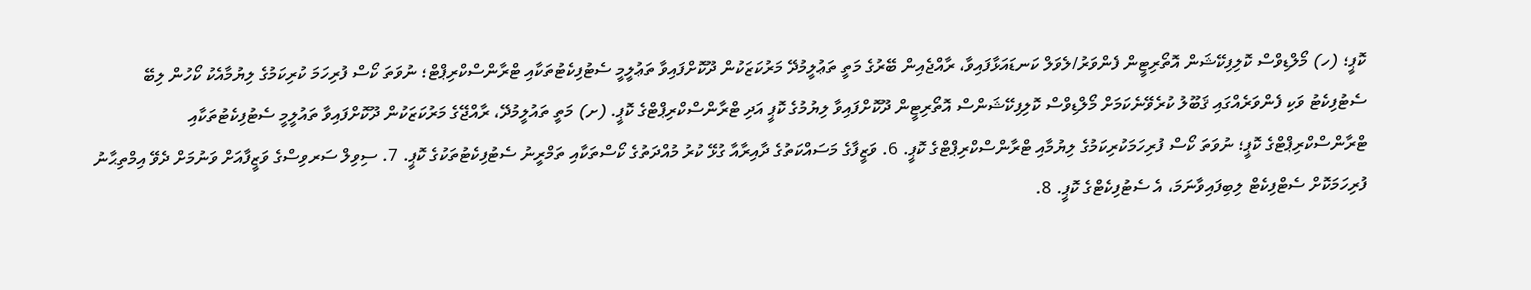ކޮޕީ؛ (ހ) މޯލްޑިވްސް ކޮލިފިކޭޝަން އޮތޯރިޓީން ފެންވަރު/ލެވަލް ކަނޑައަޅާފައިވާ، ރާއްޖެއިން ބޭރުގެ މަތީ ތަޢުލީމުދޭ މަރުކަޒަކުން ދޫކޮށްފައިވާ ތަޢުލީމީ ސެޓުފިކެޓުތަކާއި ޓްރާންސްކްރިޕްޓް؛ ނުވަތަ ކޯސް ފުރިހަމަ ކުރިކަމުގެ ލިޔުމާއެކު ކޯހުން ލިބޭ ސެޓުފިކެޓު ވަކި ފެންވަރެއްގައި ޤަބޫލު ކުރެވޭނެކަމަށް މޯލްޑިވްސް ކޮލިފިކޭޝަންސް އޮތޯރިޓީން ދޫކޮށްފައިވާ ލިޔުމުގެ ކޮޕީ އަދި ޓްރާންސްކްރިޕްޓްގެ ކޮޕީ. (ށ) މަތީ ތައުލީމުދޭ، ރާއްޖޭގެ މަރުކަޒަކުން ދޫކޮށްފައިވާ ތައުލީމީ ސެޓުފިކެޓުތަކާއި ޓްރާންސްކްރިޕްޓްގެ ކޮޕީ؛ ނުވަތަ ކޯސް ފުރިހަމަކުރިކަމުގެ ލިޔުމާއި ޓްރާންސްކްރިޕްޓްގެ ކޮޕީ. 6. ވަޒީފާގެ މަސައްކަތުގެ ދާއިރާއާ ގުޅޭ ކުރު މުއްދަތުގެ ކޯސްތަކާއި ތަމްރީނު ސެޓުފިކެޓުތަކުގެ ކޮޕީ. 7. ސިވިލް ސަރވިސްގެ ވަޒީފާއަށް ވަނުމަށް ދެވޭ އިމްތިޙާނު ފުރިހަމަކޮށް ސެޓްފިކެޓް ލިބިފައިވާނަމަ، އެ ސެޓުފިކެޓްގެ ކޮޕީ. 8.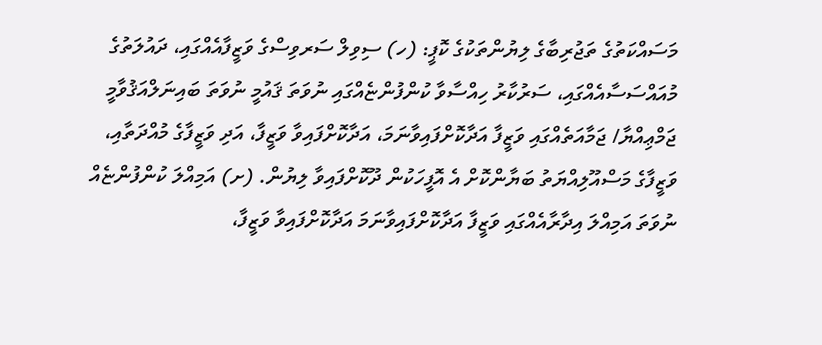މަސައްކަތުގެ ތަޖުރިބާގެ ލިޔުންތަކުގެ ކޮޕީ: (ހ) ސިވިލް ސަރވިސްގެ ވަޒީފާއެއްގައި، ދައުލަތުގެ މުއައްސަސާއެއްގައި، ސަރުކާރު ހިއްސާވާ ކުންފުންޏެއްގައި ނުވަތަ ޤައުމީ ނުވަތަ ބައިނަލްއަޤުވާމީ ޖަމްޢިއްޔާ/ ޖަމާއަތެއްގައި ވަޒީފާ އަދާކޮށްފައިވާނަމަ، އަދާކޮށްފައިވާ ވަޒީފާ، އަދި ވަޒީފާގެ މުއްދަތާއި، ވަޒީފާގެ މަސްއޫލިއްޔަތު ބަޔާންކޮށް އެ އޮފީހަކުން ދޫކޮށްފައިވާ ލިޔުން. (ށ) އަމިއްލަ ކުންފުންޏެއް ނުވަތަ އަމިއްލަ އިދާރާއެއްގައި ވަޒީފާ އަދާކޮށްފައިވާނަމަ އަދާކޮށްފައިވާ ވަޒީފާ،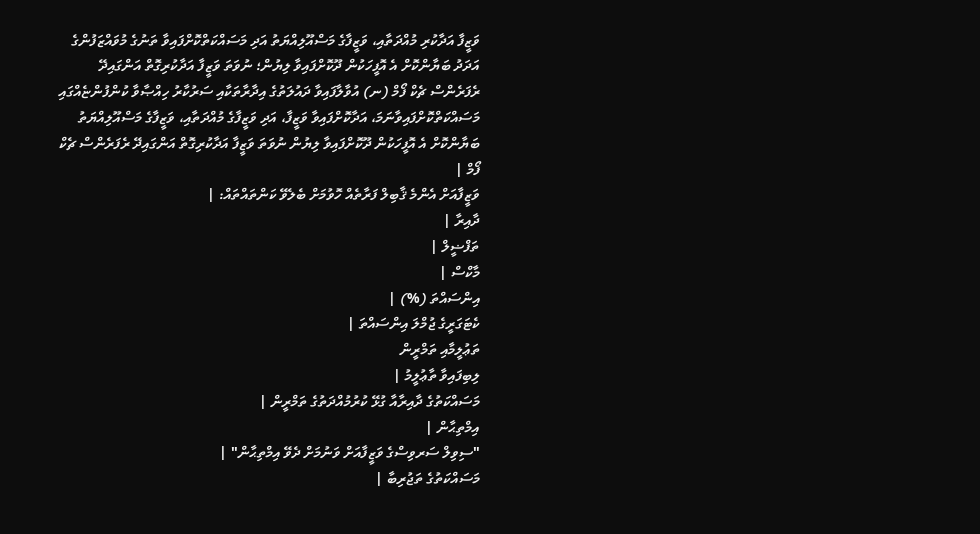ވަޒީފާ އަދާކުރި މުއްދަތާއި، ވަޒީފާގެ މަސްއޫލިއްޔަތު އަދި މަސައްކަތްކޮށްފައިވާ ތަނުގެ މުވައްޒަފުންގެ އަދަދު ބަޔާންކޮށް އެ އޮފީހަކުން ދޫކޮށްފައިވާ ލިޔުން؛ ނުވަތަ ވަޒީފާ އަދާކުރިގޮތް އަންގައިދޭ ރެފަރެންސް ޗެކް ފޯމް (ނ) އުވާލާފައިވާ ދައުލަތުގެ އިދާރާތަކާއި ސަރުކާރު ހިއްޞާވާ ކުންފުންޏެއްގައި މަސައްކަތްކޮށްފައިވާނަމަ، އަދާކޮށްފައިވާ ވަޒީފާ، އަދި ވަޒީފާގެ މުއްދަތާއި، ވަޒީފާގެ މަސްއޫލިއްޔަތު ބަޔާންކޮށް އެ އޮފީހަކުން ދޫކޮށްފައިވާ ލިޔުން ނުވަތަ ވަޒީފާ އަދާކުރިގޮތް އަންގައިދޭ ރެފަރެންސް ޗެކް ފޯމް |
ވަޒީފާއަށް އެންމެ ޤާބިލް ފަރާތެއް ހޮވުމަށް ބެލެވޭ ކަންތައްތައް: |
ދާއިރާ |
ތަފްޟީލް |
މާކްސް |
އިންސައްތަ (%) |
ކެޓަގަރީގެ ޖުމްލަ އިންސައްތަ |
ތަޢުލީމާއި ތަމްރީން
ލިބިފައިވާ ތާޢުލީމު |
މަސައްކަތުގެ ދާއިރާއާ ގުޅޭ ކުރުމުއްދަތުގެ ތަމްރީން |
އިމްތިޙާން |
"ސިވިލް ސަރވިސްގެ ވަޒީފާއަށް ވަނުމަށް ދެވޭ އިމްތިޙާން" |
މަސައްކަތުގެ ތަޖުރިބާ |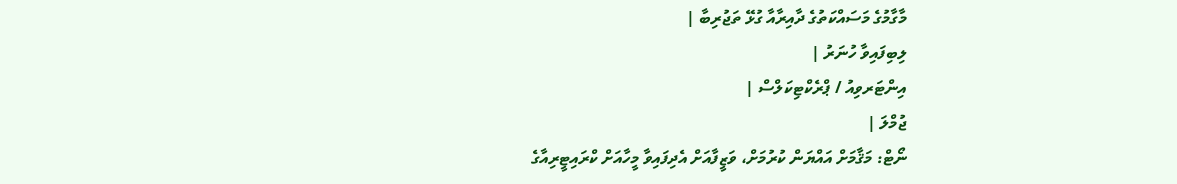މާގާމުގެ މަސައްކަތުގެ ދާއިރާއާ ގުޅޭ ތަޖުރިބާ |
ލިބިފައިވާ ހުނަރު |
އިންޓަރވިއު / ޕްރެކްޓިކަލްސް |
ޖުމްލަ |
ނޯޓް: މަޤާމަށް އައްޔަން ކުރުމަށް، ވަޒީފާއަށް އެދިފައިވާ މީހާއަށް ކްރައިޓީރިއާގެ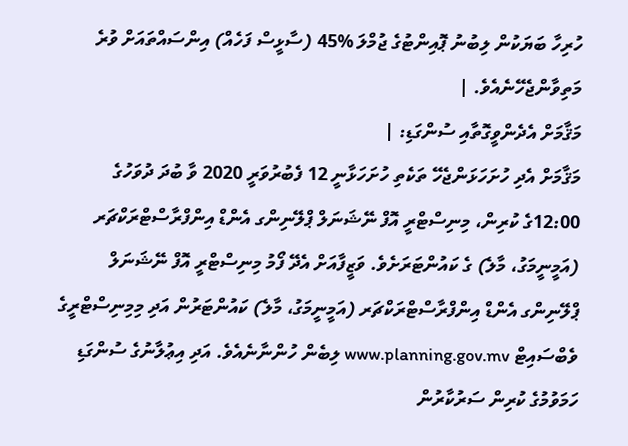ހުރިހާ ބަޔަކުން ލިބުނު ޕޮއިންޓުގެ ޖުމްލަ %45 (ސާޅީސް ފަހެއް) އިންސައްތައަށް ވުރެ މަތިވާންޖެހޭނެއެވެ. |
މަޤާމަށް އެދެންވީގޮތާއި ސުންގަޑި: |
މަޤާމަށް އެދި ހުށަހަޅަންޖެހޭ ތަކެތި ހުށަހަޅާނީ 12 ފެބުރުވަރީ 2020 ވާ ބުދަ ދުވަހުގެ 12:00ގެ ކުރިން، މިނިސްޓްރީ އޮފް ނޭޝަނަލް ޕްލޭނިންގ އެންޑް އިންފްރާސްޓްރަކްޗަރ (އަމީނީމަގު، މާލެ) ގެ ކައުންޓަރަށެވެ. ވަޒީފާއަށް އެދޭ ފޯމު މިނިސްޓްރީ އޮފް ނޭޝަނަލް ޕްލޭނިންގ އެންޑް އިންފްރާސްޓްރަކްޗަރ (އަމީނީމަގު، މާލެ) ކައުންޓަރުން އަދި މިމިނިސްޓްރީގެ ވެބްސައިޓް www.planning.gov.mv ލިބެން ހުންނާނެއެވެ. އަދި އިޢުލާނުގެ ސުންގަޑި ހަމަވުމުގެ ކުރިން ސަރުކާރުން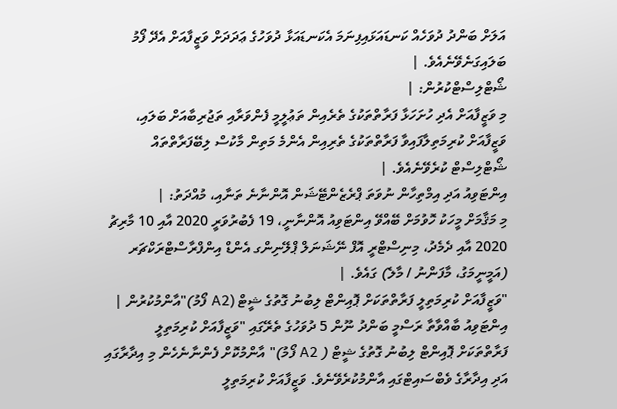އަލަށް ބަންދު ދުވަހެއް ކަނޑައަޅައިފިނަމަ އެކަނޑައަޅާ ދުވަހުގެ ޢަދަދަށް ވަޒީފާއަށް އެދޭ ފޯމު ބަލައިގަނެވޭނެއެވެ. |
ޝޯޓްލިސްޓްކުރުން: |
މި ވަޒީފާއަށް އެދި ހުށަހަޅާ ފަރާތްތަކުގެ ތެރެއިން ތަޢުލީމީ ފެންވަރާއި ތަޖުރިބާއަށް ބަލައި، ވަޒީފާއަށް ކުރިމަތިލާފައިވާ ފަރާތްތަކުގެ ތެރިއިން އެންމެ މަތިން މާކުސް ލިބޭފަރާތްތައް ޝޯޓްލިސްޓް ކުރެވޭނެއެވެ. |
އިންޓަވިއު އަދި އިމްތިހާން ނުވަތަ ޕްރެޒެންޓޭޝަން އޮންނާނެ ތަނާއި، މުއްދަތު: |
މި މަޤާމަށް މީހަކު ހޮވުމަށް ބޭއްވޭ އިންޓަވިއު އޮންނާނީ، 19 ފެބުރުވަރީ 2020 އާއި 10 މާރިޗު 2020 އާއި ދެމެދު، މިނިސްޓްރީ އޮފް ނޭޝަނަލް ޕްލޭނިންގ އެންޑް އިންފްރާސްޓްރަކްޗަރ (އަމީނީމަގު، މާފަންނު / މާލެ) ގައެވެ. |
"ވަޒީފާއަށް ކުރިމަތިލީ ފަރާތްތަކަށް ޕޮއިންޓް ލިބުނު ގޮތުގެ ޝީޓް (A2 ފޯމު)"އާންމުކުރުން |
އިންޓަވިއު ބާއްވާތާ ރަސްމީ ބަންދު ނޫން 5 ދުވަހުގެ ތެރޭގައި "ވަޒީފާއަށް ކުރިމަތިލީ ފަރާތްތަކަށް ޕޮއިންޓް ލިބުނު ގޮތުގެ ޝީޓް ( A2 ފޯމު)" އާންމުކޮށް ފެންނާނެހެން މި އިދާރާގައި އަދި އިދާރާގެ ވެބްސައިޓްގައި އާންމުކުރެވޭނެވެ. ވަޒީފާއަށް ކުރިމަތިލީ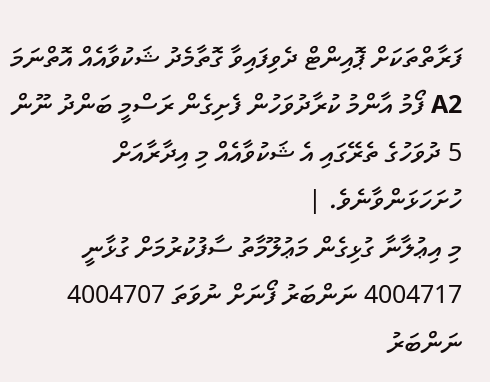ފަރާތްތަކަށް ޕޮއިންޓް ދެވިފައިވާ ގޮތާމެދު ޝަކުވާއެއް އޮތްނަމަ A2 ފޯމު އާންމު ކުރާދުވަހުން ފެށިގެން ރަސްމީ ބަންދު ނޫން 5 ދުވަހުގެ ތެރޭގައި އެ ޝަކުވާއެއް މި އިދާރާއަށް ހުށަހަޅަންވާނެވެ. |
މި އިޢުލާނާ ގުޅިގެން މަޢުލޫމާތު ސާފުކުރުމަށް ގުޅާނީ 4004717 ނަންބަރު ފޯނަށް ނުވަތަ 4004707 ނަންބަރު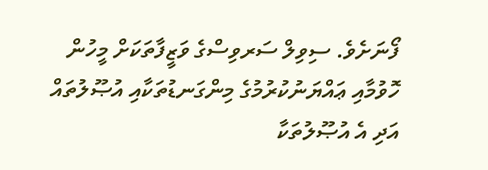ފޯނަށެވެ. ސިވިލް ސަރވިސްގެ ވަޒީފާތަކަށް މީހުން ހޮވުމާއި ޢައްޔަނުކުރުމުގެ މިންގަނޑުތަކާއި އުޞޫލުތައް އަދި އެ އުޞޫލުތަކާ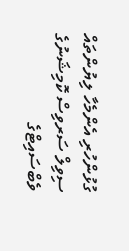ގުޅުންހުރި އެންމެހާ ލިޔުންތައް ސިވިލް ސަރވިސް ކޮމިޝަނުގެ ވެބްސައިޓްގެ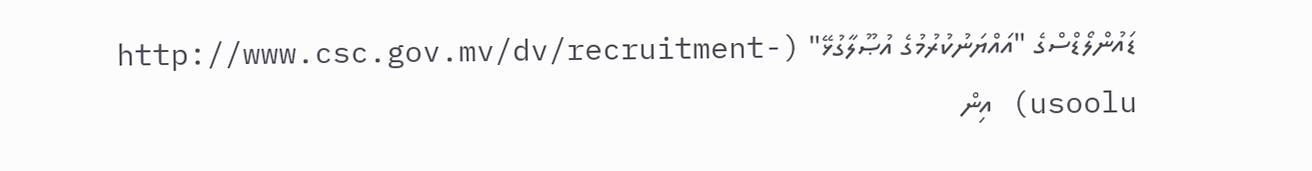ޑައުންލޯޑްސްގެ "އައްޔަނުކުރުމުގެ އުޞޫލާގުޅޭ" (http://www.csc.gov.mv/dv/recruitment-usoolu) އިން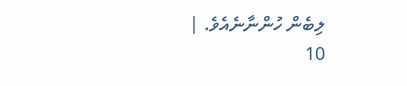ލިބެން ހުންނާނެއެވެ. |
10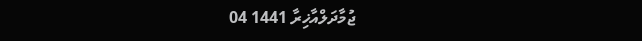ޖުމާދަލްއާޚިރާ 1441 04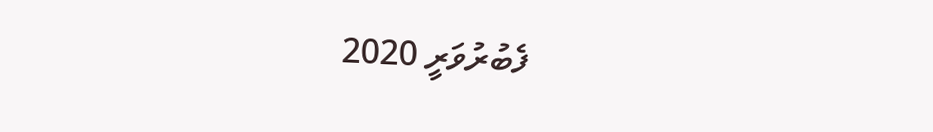ފެބުރުވަރީ 2020